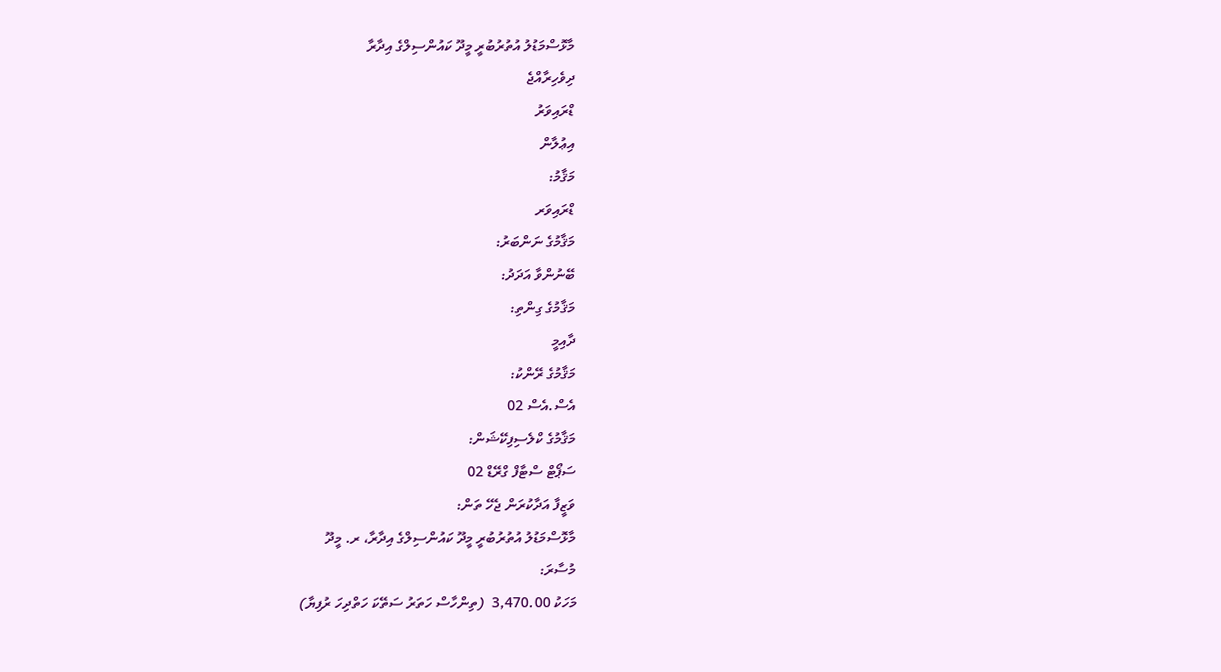މާޅޮސްމަޑުލު އުތުރުބުރީ މީދޫ ކައުންސިލްގެ އިދާރާ
ދިވެހިރާއްޖެ
ޑްރައިވަރު
އިޢުލާން
މަޤާމު:
ޑްރައިވަރ
މަޤާމުގެ ނަންބަރު:
ބޭނުންވާ އަދަދު:
މަޤާމުގެ ގިންތި:
ދާއިމީ
މަޤާމުގެ ރޭންކު:
އެސް.އެސް 02
މަޤާމުގެ ކްލެސިފިކޭޝަން:
ސަޕޯޓް ސްޓާފް ގްރޭޑް 02
ވަޒީފާ އަދާކުރަން ޖެހޭ ތަން:
މާޅޮސްމަޑުލު އުތުރުބުރީ މީދޫ ކައުންސިލްގެ އިދާރާ، ރ. މީދޫ
މުސާރަ:
މަހަކު 3,470.00  (ތިންހާސް ހަތަރު ސަތޭކަ ހަތްދިހަ ރުފިޔާ)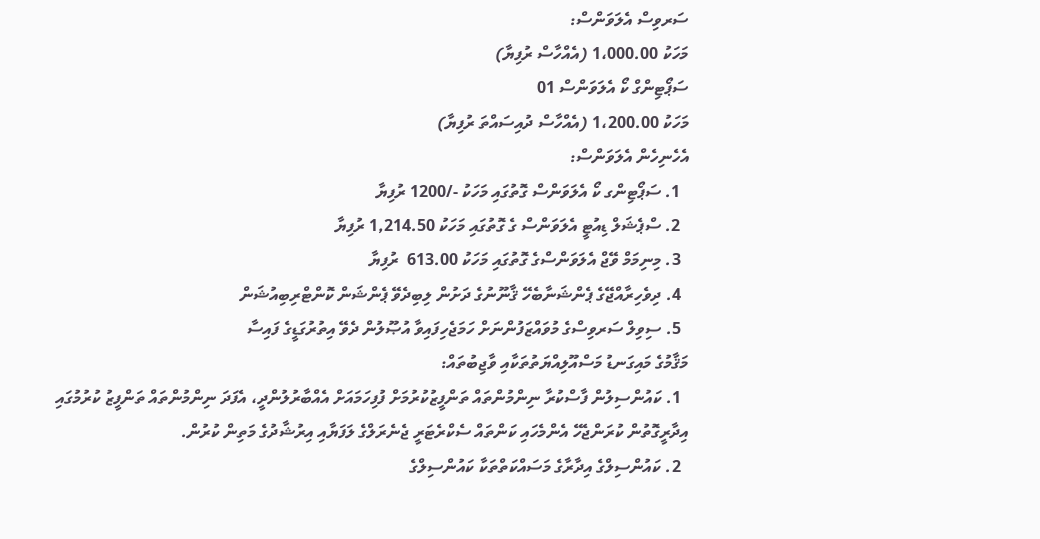ސަރވިސް އެލަވަންސް:
މަހަކު 1،000.00 (އެއްހާސް ރުފިޔާ)
ސަޕޯޓިންގް ކޯ އެލަވަންސް 01
މަހަކު 1،200.00 (އެއްހާސް ދުއިސައްތަ ރުފިޔާ)
އެހެނިހެން އެލަވަންސް:
  1. ސަޕޯޓިންގ ކޯ އެލަވަންސް ގޮތުގައި މަހަކު -/1200 ރުފިޔާ
  2. ސްޕެޝަލް ޑިއުޓީ އެލަވަންސް ގެ ގޮތުގައި މަހަކު 1,214.50 ރުފިޔާ
  3. މިނިމަމް ވޭޖް އެލަވަންސްގެ ގޮތުގައި މަހަކު 613.00  ރުފިޔާ
  4. ދިވެހިރާއްޖޭގެ ޕެންޝަނާބެހޭ ޤާނޫނުގެ ދަށުން ލިބިދެވޭ ޕެންޝަން ކޮންޓްރިބިއުޝަން
  5. ސިވިލް ސަރވިސްގެ މުވައްޒަފުންނަށް ހަމަޖެހިފައިވާ އުޞޫލުން ދެވޭ އިތުރުގަޑީގެ ފައިސާ
މަޤާމުގެ މައިގަނޑު މަސްއޫލިއްޔަތުތަކާއި ވާޖިބުތައް:
  1. ކައުންސިލުން ފާސްކުރާ ނިންމުންތައް ތަންފީޒުކުރުމަށް ފުފިހަމައަށް އެއްބާރުލުންދީ، އެފަދަ ނިންމުންތައް ތަންފީޒު ކުރުމުގައި އިދާރީގޮތުން ކުރަންޖެހޭ އެންމެހައި ކަންތައް ސެކްރެޓަރީ ޖެނެރަލްގެ ލަފަޔާއި އިރުޝާދުގެ މަތިން ކުރުން.
  2. ކައުންސިލްގެ އިދާރާގެ މަސައްކަތްތަކާ ކައުންސިލްގެ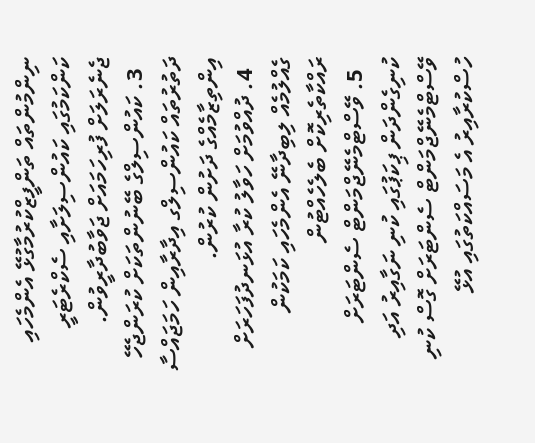ނިންމުންތައް ތަންފީޒްކުރުމާގުޅޭ އެންމެހައި ކަންކަމުގައި ކައުންސިލަށާއި ސެކްރެޓަރީ ޖެނެރަލަށް ފުރިހަމައަށް ޖަވާބުދާރީވުން.
  3. ކައުންސިލްގެ ބޭނުންތަކަށް ކުރަންޖެހޭ ދަތުރުތައް ކައުންސިލްގ އިދާރާއިން ހަމަޖައްސާ އިންތިޒާމެއްގެ ދަށުން ކުރުން.
  4. ދުއްވުމަށް ހަވާލު ކުރާ އުޅަނދުފަހަރަށް ގެއްލުމެއް ލިބިދާނޭ އެންމެހައި ކަމަކުން ރައްކާތެރިކޮށް ބެލެހެއްޓުން
  5. ވޭސްޓްމެނޭޖްމަންޓް ސެންޓަރަށް ކުނިގެންދަން ޕިކަޕުގައި ކުނި ނަގާއިރު އަދި ވޭސްޓްމެނޭޖްމަންޓް ސެންޓަރަށް ގޮސް ކުނި ހުސްކުރާއިރު އެ މަސައްކަތުގައި އުޅޭ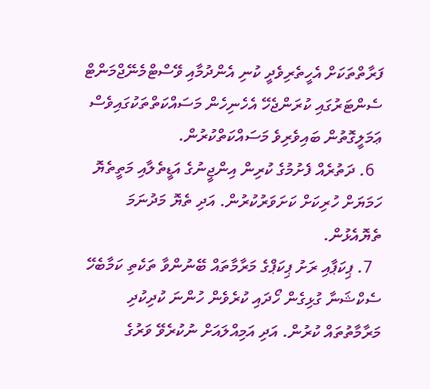ފަރާތްތަކަށް އެހީތެރިވެދީ ކުނި އެންދުމާއި ވޭސްޓްމެނޭޖްމަންޓް ސެންޓަރުގައި ކުރަންޖެހޭ އެހެނިހެން މަސައްކަތްތަކުގައިވެސް ޢަމަލީގޮތުން ބައިވެރިވެ މަސައްކަތްކުރުން.
  6. ދަތުރެއް ފެށުމުގެ ކުރިން އިންޖީނުގެ އަޑީތެލާއި މަތީތެޔޮ ހަމަޔަށް ހުރިކަށް ކަށަވަރުކުރުން. އަދި ތެޔޮ މަދުނަމަ ތެޔޮއެޅުން.
  7. ޕިކަޕާއި ރަށު ޕިކަޕްގެ މަރާމާތައް ބޭނުންވާ ތަކެތި ކަމާބެހޭ ސެކްޝަނާ ގުޅިގެން ހޯދައި ކުރެވެން ހުންނަ ކުދިކުދި މަރާމާތުތައް ކުރުން. އަދި އަމިއްލައަށް ނުކުރެވޭ ވަރުގެ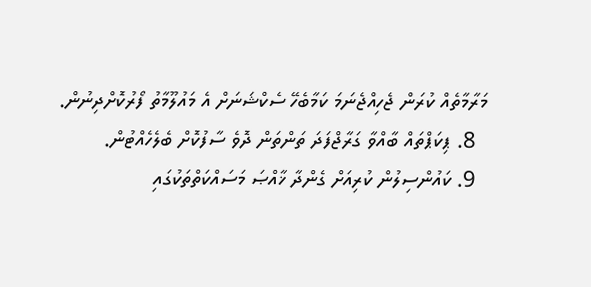މަރާމާތެއް ކުރަން ޖެހިއްޖެނަމަ ކަމާބެހޭ ސެކްޝަނަށް އެ މައުލޫމާތު ފޯރުކޮށްދިނުން.
  8. ޕިކަޕްތައް ބާއްވާ ގަރާޖްފަދަ ތަންތަން ދޮވެ ސާފުކޮށް ބެލެހެއްޓުން.
  9. ކައުންސިލުން ކުރިއަށް ގެންދާ ޚާއްޞަ މަސައްކަތްތަކުގައި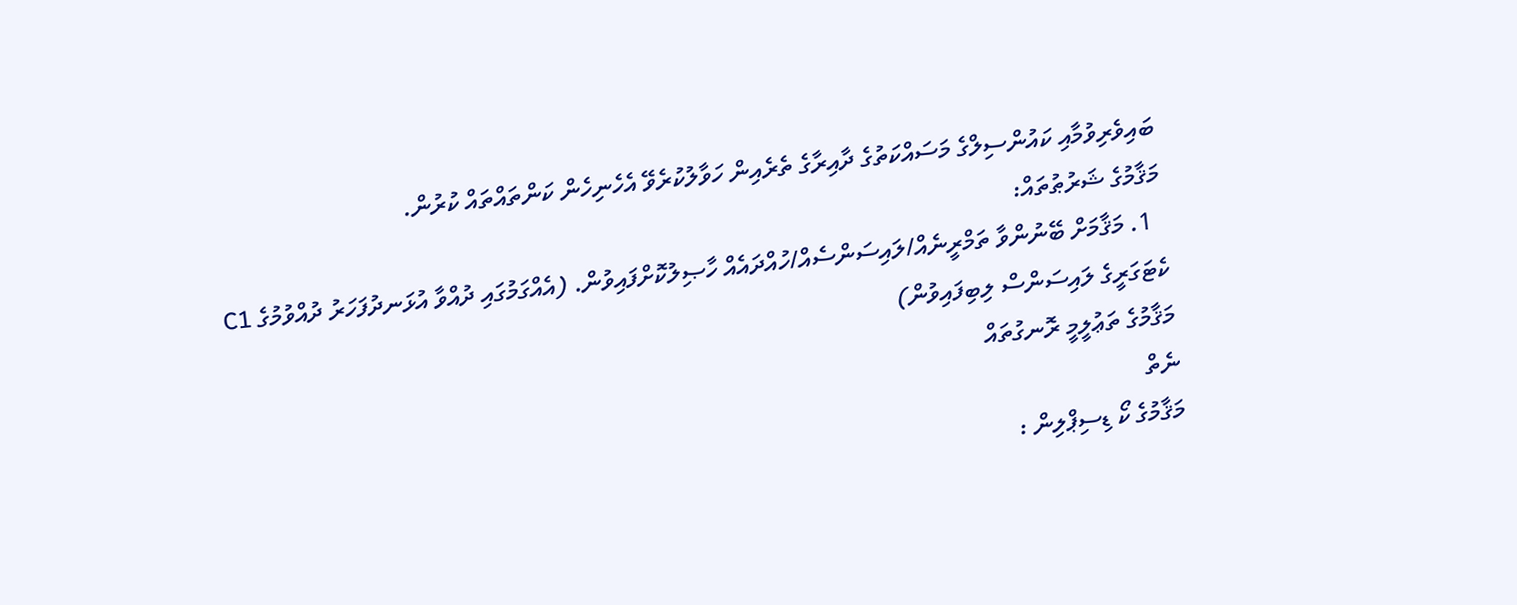ބައިވެރިވުމާއި ކައުންސިލްގެ މަސައްކަތުގެ ދާއިރާގެ ތެރެއިން ހަވާލުކުރެވޭ އެހެނިހެން ކަންތައްތައް ކުރުން.
މަޤާމުގެ ޝަރުޠުތައް:
  1. މަޤާމަށް ބޭނުންވާ ތަމްރީނެއް/ލައިސަންސެއް/ހުއްދައެއް ހާޞިލުކޮށްފައިވުން. (އެއްގަމުގައި ދުއްވާ އުޅަނދުފަހަރު ދުއްވުމުގެ C1 ކެޓަގަރީގެ ލައިސަންސް ލިބިފައިވުން)
މަޤާމުގެ ތަޢުލީމީ ރޮނގުތައް
ނެތް
މަޤާމުގެ ކޯ ޑިސިޕްލިން :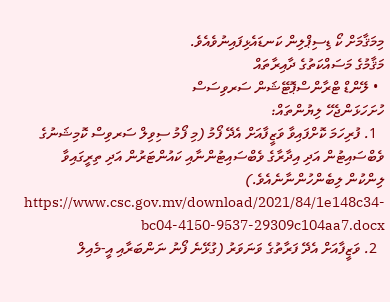މިމަޤާމަށް ކޯ ޑިސިޕްލިން ކަނޑައެޅިފައިނުވެއެވެ.
މަޤާމުގެ މަސައްކަތުގެ ދާއިރާތައް
  • ލޭންޑް ޓްރާންސްޕޮޓޭޝަން ސަރވިސަސް
ހުށަހަޅަންޖެހޭ ލިޔުންތައް:
  1. ފުރިހަމަ ކޮށްފައިވާ ވަޒީފާއަށް އެދޭ ފޯމު (މި ފޯމު ސިވިލް ސަރވިސް ކޮމިޝަނުގެ ވެބްސައިޓުން އަދި އިދާރާގެ ވެބްސައިޓުންނާއި ކައުންޓަރުން އަދި ތިރީގައިވާ ލިންކުން ލިބެންހުންނާނެއެވެ.)  https://www.csc.gov.mv/download/2021/84/1e148c34-bc04-4150-9537-29309c104aa7.docx
  2. ވަޒީފާއަށް އެދޭ ފަރާތުގެ ވަނަވަރު (ގުޅޭނެ ފޯނު ނަންބަރާއި އީ-މެއިލް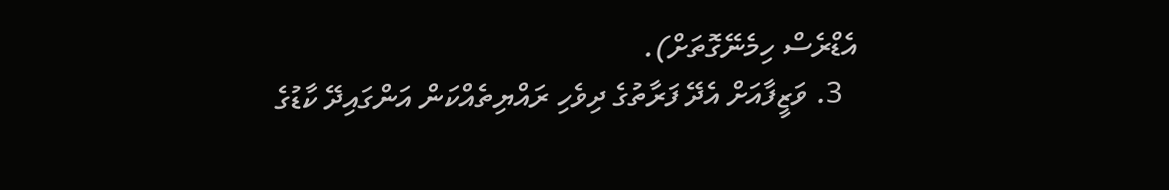އެޑްރެސް ހިމެނޭގޮތަށް).
  3. ވަޒީފާއަށް އެދޭ ފަރާތުގެ ދިވެހި ރައްޔިތެއްކަން އަންގައިދޭ ކާޑުގެ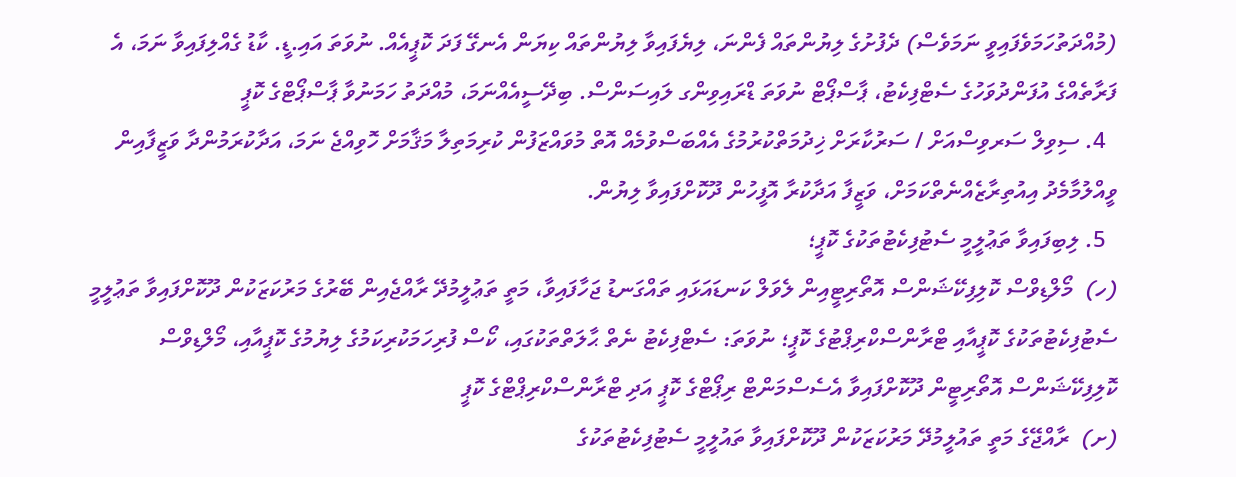(މުއްދަތުހަމަވެފައިވީ ނަމަވެސް) ދެފުށުގެ ލިޔުންތައް ފެންނަ، ލިޔެފައިވާ ލިޔުންތައް ކިޔަން އެނގޭ ފަދަ ކޮޕީއެއް. ނުވަތަ އައި.ޑީ. ކާޑު ގެއްލިފައިވާ ނަމަ، އެ ފަރާތެއްގެ އުފަންދުވަހުގެ ސެޓްފިކެޓު، ޕާސްޕޯޓް ނުވަތަ ޑްރައިވިންގ ލައިސަންސް. ބިދޭސީއެއްނަމަ، މުއްދަތު ހަމަނުވާ ޕާސްޕޯޓްގެ ކޮޕީ
  4. ސިވިލް ސަރވިސްއަށް / ސަރުކާރަށް ޚިދުމަތްކުރުމުގެ އެއްބަސްވުމެއް އޮތް މުވައްޒަފުން ކުރިމަތިލާ މަޤާމަށް ހޮވިއްޖެ ނަމަ، އަދާކުރަމުންދާ ވަޒީފާއިން ވީއްލުމާމެދު އިއުތިރާޒެއްނެތްކަމަށް، ވަޒީފާ އަދާކުރާ އޮފީހުން ދޫކޮށްފައިވާ ލިޔުން.
  5. ލިބިފައިވާ ތަޢުލީމީ ސެޓުފިކެޓުތަކުގެ ކޮޕީ؛
(ހ)  މޯލްޑިވްސް ކޮލިފިކޭޝަންސް އޮތޯރިޓީއިން ލެވަލް ކަނޑައަޅައި ތައްގަނޑު ޖަހާފައިވާ، މަތީ ތަޢުލީމުދޭ ރާއްޖެއިން ބޭރުގެ މަރުކަޒަކުން ދޫކޮށްފައިވާ ތަޢުލީމީ ސެޓުފިކެޓުތަކުގެ ކޮޕީއާއި ޓްރާންސްކްރިޕްޓުގެ ކޮޕީ؛ ނުވަތަ: ސެޓްފިކެޓު ނެތް ޙާލަތްތަކުގައި، ކޯސް ފުރިހަމަކުރިކަމުގެ ލިޔުމުގެ ކޮޕީއާއި، މޯލްޑިވްސް ކޮލިފިކޭޝަންސް އޮތޯރިޓީން ދޫކޮށްފައިވާ އެސެސްމަންޓް ރިޕޯޓްގެ ކޮޕީ އަދި ޓްރާންސްކްރިޕްޓްގެ ކޮޕީ
(ށ)  ރާއްޖޭގެ މަތީ ތައުލީމުދޭ މަރުކަޒަކުން ދޫކޮށްފައިވާ ތައުލީމީ ސެޓުފިކެޓުތަކުގެ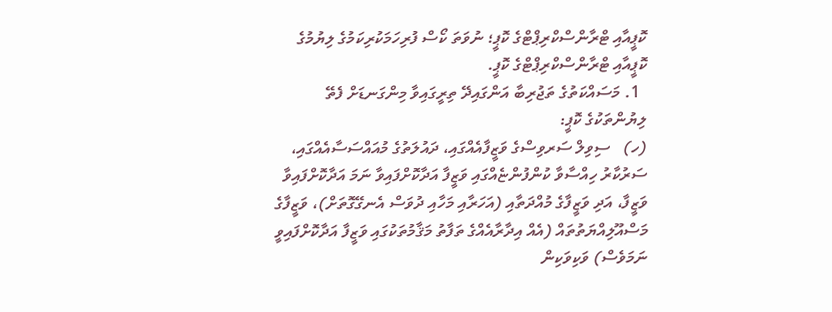ކޮޕީއާއި ޓްރާންސްކްރިޕްޓްގެ ކޮޕީ؛ ނުވަތަ ކޯސް ފުރިހަމަކުރިކަމުގެ ލިޔުމުގެ ކޮޕީއާއި ޓްރާންސްކްރިޕްޓްގެ ކޮޕީ.
  1. މަސައްކަތުގެ ތަޖުރިބާ އަންގައިދޭ ތިރީގައިވާ މިންގަނޑަށް ފެތޭ ލިޔުންތަކުގެ ކޮޕީ:
(ހ)   ސިވިލް ސަރވިސްގެ ވަޒީފާއެއްގައި، ދައުލަތުގެ މުއައްސަސާއެއްގައި، ސަރުކާރު ހިއްސާވާ ކުންފުންޏެއްގައި ވަޒީފާ އަދާކޮށްފައިވާ ނަމަ އަދާކޮށްފައިވާ ވަޒީފާ، އަދި ވަޒީފާގެ މުއްދަތާއި (އަހަރާއި މަހާއި ދުވަސް އެނގޭގޮތަށް)، ވަޒީފާގެ މަސްއޫލިއްޔަތުތައް (އެއް އިދާރާއެއްގެ ތަފާތު މަޤާމުތަކުގައި ވަޒީފާ އަދާކޮށްފައިވީ ނަމަވެސް) ވަކިވަކިން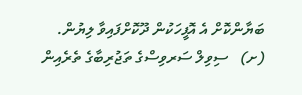ބަޔާންކޮށް އެ އޮފީހަކުން ދޫކޮށްފައިވާ ލިޔުން.
(ށ)   ސިވިލް ސަރވިސްގެ ތަޖުރިބާގެ ތެރެއިން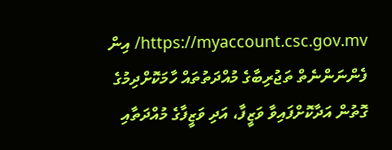https://myaccount.csc.gov.mv/ އިން ފެންނަންނެތް ތަޖުރިބާގެ މުއްދަތުތައް ހާމަކޮށްދިމުގެ ގޮތުން އަދާކޮށްފައިވާ ވަޒީފާ، އަދި ވަޒީފާގެ މުއްދަތާއި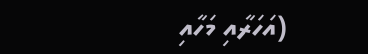(އަހަރާއި މަހާއި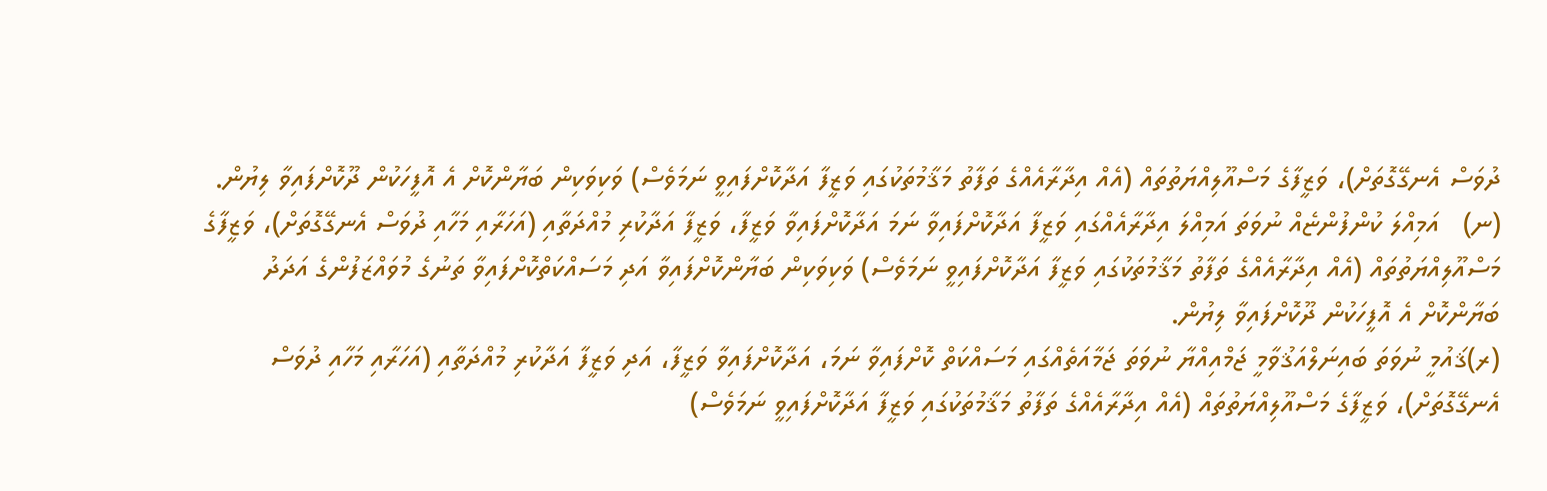ދުވަސް އެނގޭގޮތަށް)، ވަޒީފާގެ މަސްއޫލިއްޔަތުތައް (އެއް އިދާރާއެއްގެ ތަފާތު މަޤާމުތަކުގައި ވަޒީފާ އަދާކޮށްފައިވީ ނަމަވެސް) ވަކިވަކިން ބަޔާންކޮށް އެ އޮފީހަކުން ދޫކޮށްފައިވާ ލިޔުން.
(ނ)   އަމިއްލަ ކުންފުންޏެއް ނުވަތަ އަމިއްލަ އިދާރާއެއްގައި ވަޒީފާ އަދާކޮށްފައިވާ ނަމަ އަދާކޮށްފައިވާ ވަޒީފާ، ވަޒީފާ އަދާކުރި މުއްދަތާއި (އަހަރާއި މަހާއި ދުވަސް އެނގޭގޮތަށް)، ވަޒީފާގެ މަސްއޫލިއްޔަތުތައް (އެއް އިދާރާއެއްގެ ތަފާތު މަޤާމުތަކުގައި ވަޒީފާ އަދާކޮށްފައިވީ ނަމަވެސް) ވަކިވަކިން ބަޔާންކޮށްފައިވާ އަދި މަސައްކަތްކޮށްފައިވާ ތަނުގެ މުވައްޒަފުންގެ އަދަދު ބަޔާންކޮށް އެ އޮފީހަކުން ދޫކޮށްފައިވާ ލިޔުން.
(ރ)ޤައުމީ ނުވަތަ ބައިނަލްއަޤުވާމީ ޖަމްއިއްޔާ ނުވަތަ ޖަމާއަތެއްގައި މަސައްކަތް ކޮށްފައިވާ ނަމަ، އަދާކޮށްފައިވާ ވަޒީފާ، އަދި ވަޒީފާ އަދާކުރި މުއްދަތާއި (އަހަރާއި މަހާއި ދުވަސް އެނގޭގޮތަށް)، ވަޒީފާގެ މަސްއޫލިއްޔަތުތައް (އެއް އިދާރާއެއްގެ ތަފާތު މަޤާމުތަކުގައި ވަޒީފާ އަދާކޮށްފައިވީ ނަމަވެސް)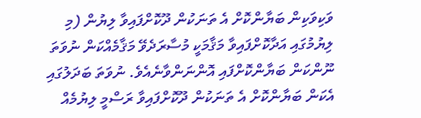ވަކިވަކިން ބަޔާންކޮށް އެ ތަނަކުން ދޫކޮށްފައިވާ ލިޔުން (މި ލިޔުމުގައި އަދާކޮށްފައިވާ މަޤާމަކީ މުސާރަދެވޭ މަޤާމެއްކަން ނުވަތަ ނޫންކަން ބަޔާންކޮށްފައި އޮންނަންވާނެއެވެ. ނުވަތަ ބަދަލުގައި އެކަން ބަޔާންކޮށް އެ ތަނަކުން ދޫކޮށްފައިވާ ރަސްމީ ލިޔުމެއް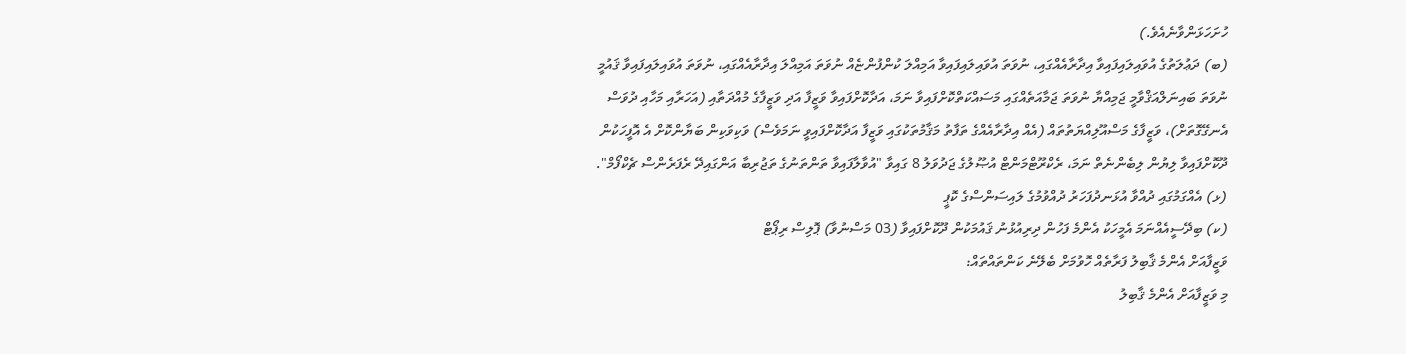ހުށަހަޅަންވާނެއެވެ.)
(ބ) ދަޢުލަތުގެ އުވައިލައިފައިވާ އިދާރާއެއްގައި، ނުވަތަ އުވައިލައިފައިވާ އަމިއްލަ ކުންފުންޏެއް ނުވަތަ އަމިއްލަ އިދާރާއެއްގައި، ނުވަތަ އުވައިލައިފައިވާ ޤައުމީ ނުވަތަ ބައިނަލްއަޤްވާމީ ޖަމިއްޔާ ނުވަތަ ޖަމާއަތެއްގައި މަސައްކަތްކޮށްފައިވާ ނަމަ، އަދާކޮށްފައިވާ ވަޒީފާ އަދި ވަޒީފާގެ މުއްދަތާއި (އަހަރާއި މަހާއި ދުވަސް އެނގޭގޮތަށް)، ވަޒީފާގެ މަސްއޫލިއްޔަތުތައް (އެއް އިދާރާއެއްގެ ތަފާތު މަޤާމުތަކުގައި ވަޒީފާ އަދާކޮށްފައިވީ ނަމަވެސް) ވަކިވަކިން ބަޔާންކޮށް އެ އޮފީހަކުން ދޫކޮށްފައިވާ ލިޔުން ލިބެންނެތް ނަމަ، ރެކްރޫޓްމަންޓް އުޞޫލުގެ ޖަދުވަލު 8 ގައިވާ "އުވާލާފައިވާ ތަންތަނުގެ ތަޖުރިބާ އަންގައިދޭ ރެފަރެންސް ޗެކްފޯމް".
(ޅ) އެއްގަމުގައި ދުއްވާ އުޅަނދުފަހަރު ދުއްވުމުގެ ލައިސަންސްގެ ކޮޕީ
(ކ) ބިދޭސީއެއްނަމަ އެމީހަކު އެންމެ ފަހުން ދިރިއުޅުނު ޤައުމަކުން ދޫކޮށްފައިވާ (03 މަސްނުވާ) ޕޮލިސް ރިޕޯޓް
ވަޒީފާއަށް އެންމެ ޤާބިލު ފަރާތެއް ހޮވުމަށް ބެލޭނެ ކަންތައްތައް:
މި ވަޒީފާއަށް އެންމެ ޤާބިލު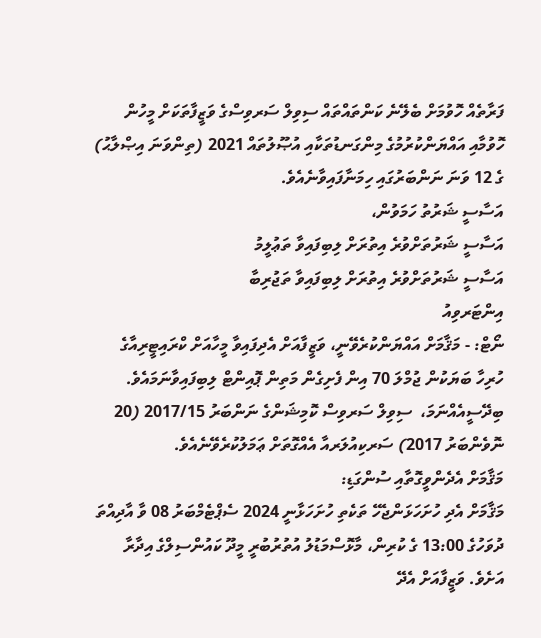ފަރާތެއް ހޮވުމަށް ބެލޭނެ ކަންތައްތައް ސިވިލް ސަރވިސްގެ ވަޒީފާތަކަށް މީހުން ހޮވުމާއި އައްޔަންކުރުމުގެ މިންގަނޑުތަކާއި އުޞޫލުތައް 2021 (ތިންވަނަ އިޞްލާޙު) ގެ 12 ވަނަ ނަންބަރުގައި ހިމަނާފައިވާނެއެވެ.
އަސާސީ ޝަރުތު ހަމަވުން،
އަސާސީ ޝަރުތަށްވުރެ އިތުރަށް ލިބިފައިވާ ތަޢުލީމު
އަސާސީ ޝަރުތަށްވުރެ އިތުރަށް ލިބިފައިވާ ތަޖުރިބާ
އިންޓަރވިއު
ނޯޓް: - މަޤާމަށް އައްޔަންކުރެވޭނީ، ވަޒީފާއަށް އެދިފައިވާ މީހާއަށް ކްރައިޓީރިއާގެ ހުރިހާ ބަޔަކުން ޖުމްލަ 70 އިން ފެށިގެން މަތިން ޕޮއިންޓް ލިބިފައިވާނަމައެވެ.
ބިދޭސީއެއްނަމަ،  ސިވިލް ސަރވިސް ކޮމިޝަންގެ ނަންބަރު 2017/15 (20 ނޮވެންބަރު 2017) ސަރކިއުލަރއާ އެއްގޮތަށް ޢަމަލުކުރެވޭނެއެވެ.
މަޤާމަށް އެދެންވީގޮތާއި ސުންގަޑި:
މަޤާމަށް އެދި ހުށަހަޅަންޖެހޭ ތަކެތި ހުށަހަޅާނީ 2024 ސެޕްޓެމްބަރު 08 ވާ އާދިއްތަ ދުވަހުގެ 13:00 ގެ ކުރިން، މާޅޮސްމަޑުލު އުތުރުބުރީ މީދޫ ކައުންސިލްގެ އިދާރާ އަށެވެ. ވަޒީފާއަށް އެދޭ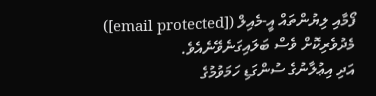ފޯމާއި ލިޔުންތައް އީ-މެއިލް ([email protected]) މެދުވެރިކޮށް ވެސް ބަލައިގަނެވޭނެއެވެ.
އަދި އިޢުލާނުގެ ސުންގަޑި ހަމަވުމުގެ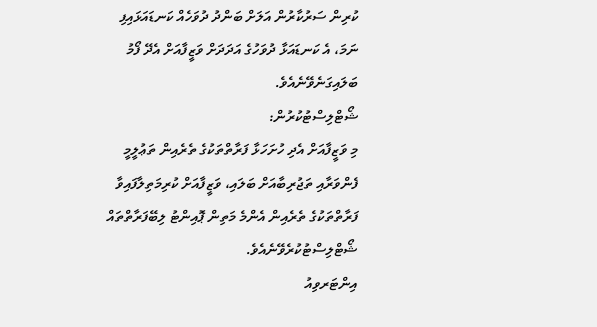ކުރިން ސަރުކާރުން އަލަށް ބަންދު ދުވަހެއް ކަނޑައަޅައިފި ނަމަ، އެ ކަނޑައަޅާ ދުވަހުގެ އަދަދަށް ވަޒީފާއަށް އެދޭ ފޯމު ބަލައިގަނެވޭނެއެވެ.
ޝޯޓްލިސްޓުކުރުން:
މި ވަޒީފާއަށް އެދި ހުށަހަޅާ ފަރާތްތަކުގެ ތެރެއިން ތަޢުލީމީ ފެންވަރާއި ތަޖުރިބާއަށް ބަލައި، ވަޒީފާއަށް ކުރިމަތިލާފައިވާ ފަރާތްތަކުގެ ތެރެއިން އެންމެ މަތިން ޕޮއިންޓު ލިބޭފަރާތްތައް ޝޯޓްލިސްޓުކުރެވޭނެއެވެ.
އިންޓަރވިއު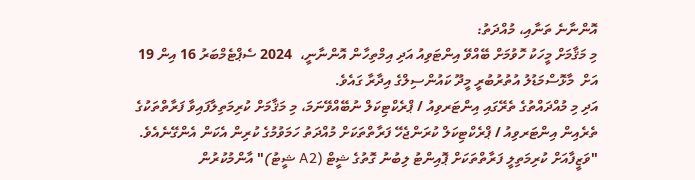އޮންނާނެ ތަނާއި، މުއްދަތު:
މި މަޤާމަށް މީހަކު ހޮވުމަށް ބޭއްވޭ އިންޓަވިއު އަދި އިމްތިހާން އޮންނާނީ،  2024 ސެޕްޓެމްބަރު 16 އިން 19 އަށް  މާޅޮސްމަޑުލު އުތުރުބުރީ މީދޫ ކައުންސިލްގެ އިދާރާ ގައެވެ.
އަދި މި މުއްދައްތުގެ ތެރޭގައި އިންޓަރވިއު / ޕްރެކްޓިކަލް ނުބޭއްވޭނަމަ، މި މަޤާމަށް ކުރިމަތިލާފައިވާ ފަރާތްތަކުގެ ތެރެއިން އިންޓަރވިއު / ޕްރެކްޓިކަލް ކުރަންޖެހޭ ފަރާތްތަކަށް މުއްދަތު ހަމަވުމުގެ ކުރިން އެކަން އެންގޭނެއެވެ.
"ވަޒީފާއަށް ކުރިމަތިލީ ފަރާތްތަކަށް ޕޮއިންޓު ލިބުނު ގޮތުގެ ޝީޓް (A2 ޝީޓު)" އާންމުކުރުން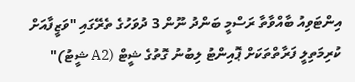އިންޓަވިއު ބާއްވާތާ ރަސްމީ ބަންދު ނޫން 3 ދުވަހުގެ ތެރޭގައި "ވަޒީފާއަށް ކުރިމަތިލީ ފަރާތްތަކަށް ޕޮއިންޓު ލިބުނު ގޮތުގެ ޝީޓް (A2 ޝީޓު)"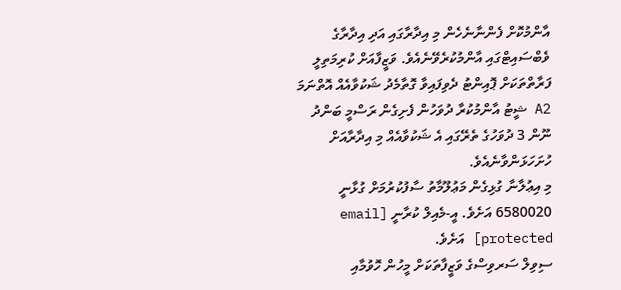އާންމުކޮށް ފެންނާނެހެން މި އިދާރާގައި އަދި އިދާރާގެ ވެބްސައިޓްގައި އާންމުކުރެވޭނެއެވެ. ވަޒީފާއަށް ކުރިމަތިލީ ފަރާތްތަކަށް ޕޮއިންޓު ދެވިފައިވާ ގޮތާމެދު ޝަކުވާއެއް އޮތްނަމަ A2 ޝީޓު އާންމުކުރާ ދުވަހުން ފެށިގެން ރަސްމީ ބަންދު ނޫން 3 ދުވަހުގެ ތެރޭގައި އެ ޝަކުވާއެއް މި އިދާރާއަށް ހުށަހަޅަންވާނެއެވެ.
މި އިޢުލާނާ ގުޅިގެން މަޢުލޫމާތު ސާފުކުރުމަށް ގުޅާނީ 6580020 އަށެވެ. އީ-މެއިލް ކުރާނީ [email protected] އަށެވެ.
ސިވިލް ސަރވިސްގެ ވަޒީފާތަކަށް މީހުން ހޮވުމާއި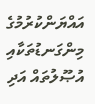އައްޔަންކުރުމުގެ މިންގަނޑުތަކާއި އުޞޫލުތައް އަދި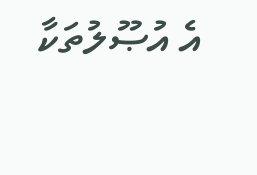އެ އުޞޫލުތަކާ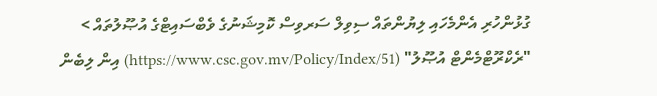ގުޅުންހުރި އެންމެހައި ލިޔުންތައް ސިވިލް ސަރވިސް ކޮމިޝަނުގެ ވެބްސައިޓްގެ އުޞޫލުތައް > "ރެކްރޫޓްމެންޓް އުޞޫލު" (https://www.csc.gov.mv/Policy/Index/51) އިން ލިބެން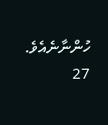ހުންނާނެއެވެ.
27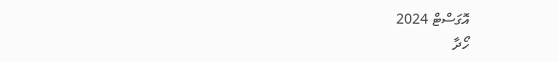އޮގަސްޓް 2024
ހޯދާ